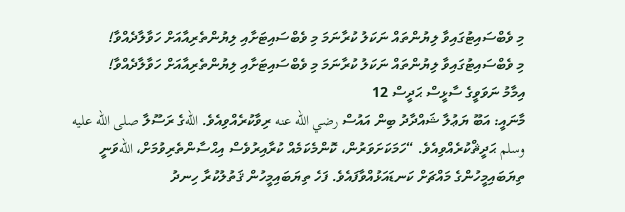މި ވެބްސައިޓުގައިވާ ލިޔުންތައް ނަކަލު ކުރާނަމަ މި ވެބްސައިޓަށާއި ލިޔުންތެރިއާއަށް ހަވާލާދެއްވާ!
މި ވެބްސައިޓުގައިވާ ލިޔުންތައް ނަކަލު ކުރާނަމަ މި ވެބްސައިޓަށާއި ލިޔުންތެރިއާއަށް ހަވާލާދެއްވާ!
އިމާމު ނަވަވީގެ ސާޅީސް ޙަދީސް 12
މާނައީ: އަބޫ ޔަޢުލާ ޝައްދާދު ބިން އައުސް رضي اللّه عنه ރިވާކުރެއްވިއެވެ. اللهގެ ރަސޫލާ صلى الله عليه وسلم ޙަދީޘްކުރެއްވިއެވެ. “ހަމަކަށަވަރުން، ކޮންމެކަމެއް ކުރާއިރުވެސް އިޙްސާންތެރިވުމަށް، اللهވަނީ ތިޔަބައިމީހުންގެ މައްޗަށް ކަނޑައަޅުއްވާފައެވެ. ފަހެ ތިޔަބައިމީހުން ޤަތުލުކުރާ ހިނދު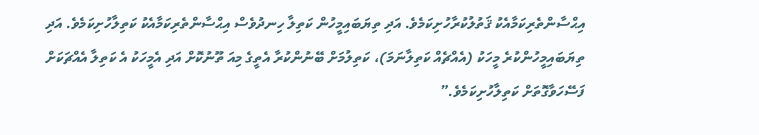އިޙްސާންތެރިކަމާއެކު ޤަތުލުކުރާހުށިކަމެވެ. އަދި ތިޔަބައިމީހުން ކަތިލާ ހިނދުވެސް އިޙްސާންތެރިކަމާއެކު ކަތިލާހުށިކަމެވެ. އަދި ތިޔަބައިމީހުންކުރެ މީހަކު (އެއްޗެއް ކަތިލާނަމަ)، ކަތިލުމަށް ބޭނުންކުރާ އެތީގެ މިއަ ތޫނުކޮށް އަދި އެމީހަކު އެ ކަތިލާ އެއްޗަކަށް ފަސޭހަވާގޮތަށް ކަތިލާހުށިކަމެވެ.”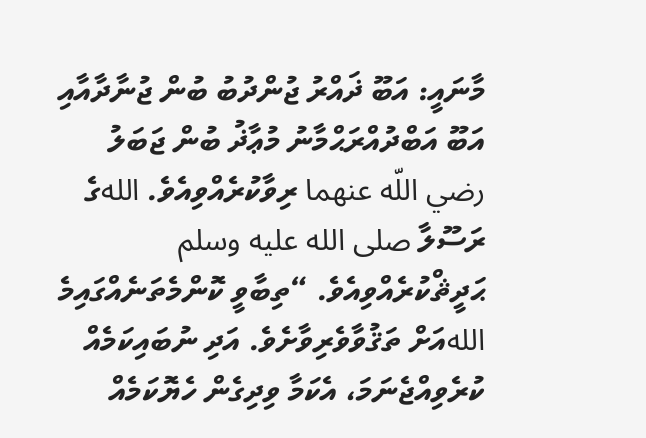މާނައީ: އަބޫ ޛައްރު ޖުންދުބު ބުން ޖުނާދާއާއި އަބޫ އަބްދުއްރަޙްމާނު މުޢާޛު ބުން ޖަބަލު رضي اللّه عنهما ރިވާކުރެއްވިއެވެ. اللهގެ ރަސޫލާ صلى الله عليه وسلم ޙަދީޘްކުރެއްވިއެވެ. “ތިބާވީ ކޮންމެތަނެއްގައިމެ اللهއަށް ތަޤުވާވެރިވާށެވެ. އަދި ނުބައިކަމެއް ކުރެވިއްޖެނަމަ، އެކަމާ ވިދިގެން ހެޔޮކަމެއް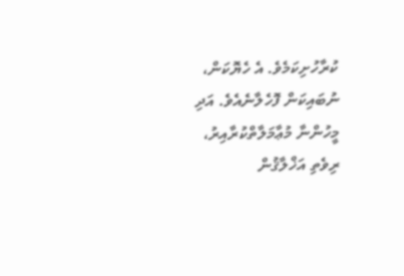ކުރާހުށިކަމެވެ. އެ ހެޔޮކަން، ނުބައިކަން ފޮހެލާނެއެވެ. އަދި މީހުންނާ މުޢާމަލާތްކުރާއިރު، ރިވެތި އަޚްލާޤުން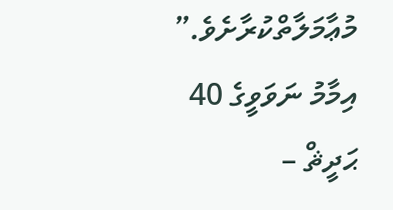މުޢާމަލާތްކުރާށެވެ.”
އިމާމު ނަވަވީގެ 40 ޙަދީޘް –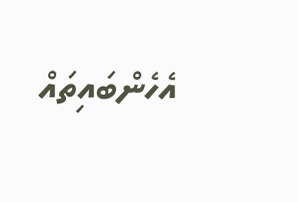އެހެންބައިތައް